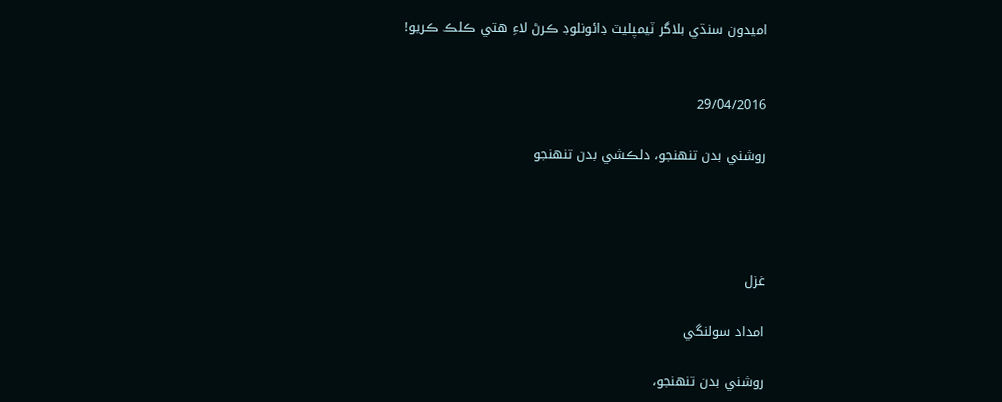امیدون سنڌي بلاگر ٽيمپليٽ ڊائونلوڊ ڪرڻ لاءِ هتي ڪلڪ ڪريو!


29/04/2016

روشني بدن تنهنجو، دلڪشي بدن تنهنجو




غزل

امداد سولنگي

روشني بدن تنهنجو،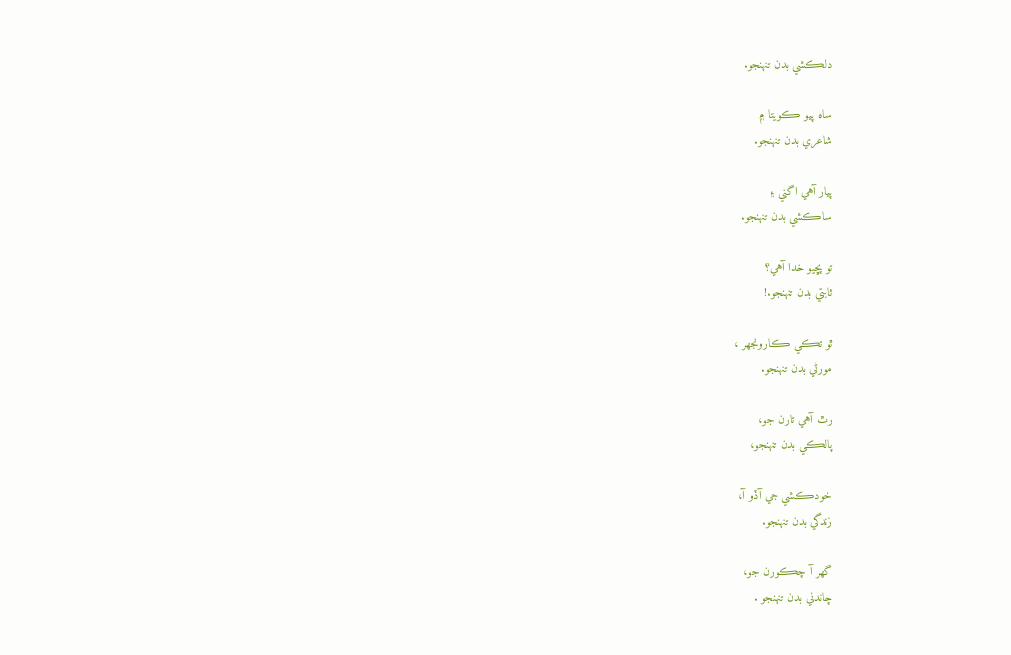دلڪشي بدن تنهنجو.

ساه پيو ڪويتا ۾
شاعري بدن تنهنجو.

پيار آهي اگني ۽
ساڪشي بدن تنهنجو.

تو پڇيو خدا آهي؟
ثابتي بدن تنهنجو.!

ٿو تڪي ڪارونجهر ،
مورڻي بدن تنهنجو.

رٿ آهي تارن جو،
پالڪي بدن تنهنجو،

خودڪشي جي آڏو آ،
زندگي بدن تنهنجو.

گھر آ چڪورن جو،
چاندني بدن تنهنجو .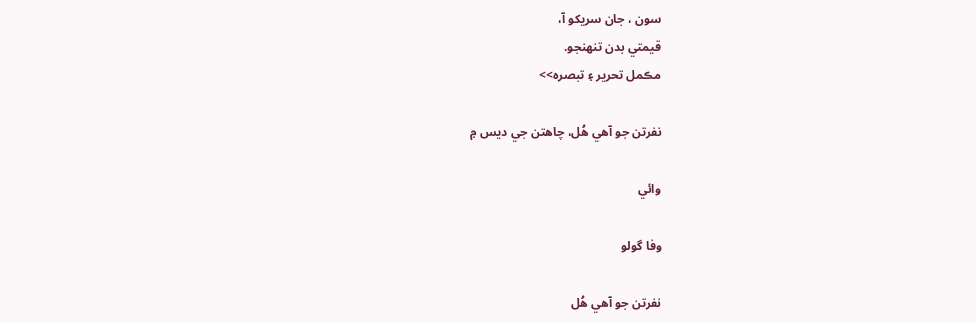سون ، جان سريکو آ،
قيمتي بدن تنهنجو.
مڪمل تحرير ۽ تبصره>>

نفرتن جو آهي هُل، چاهتن جي ديس ۾

وائي

وفا گولو

نفرتن جو آهي هُل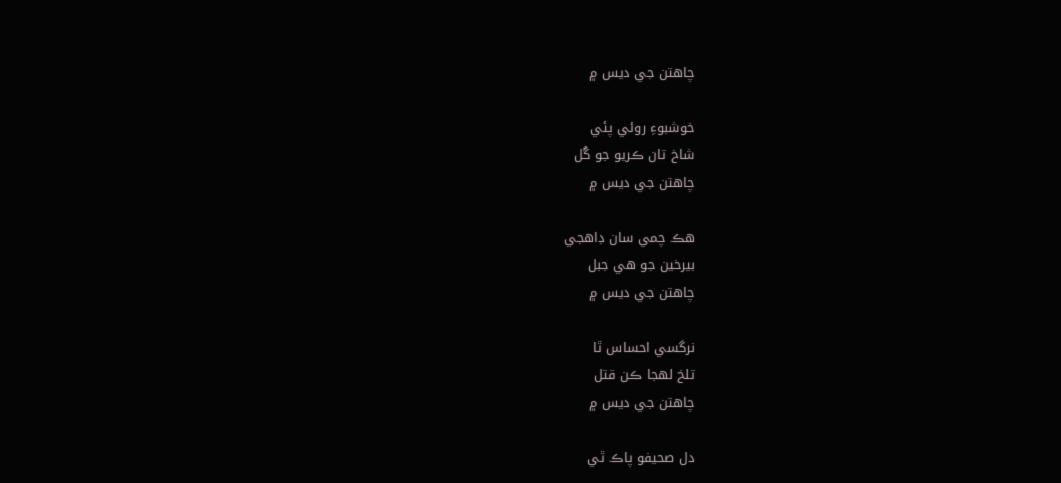چاهتن جي ديس ۾

خوشبوءِ روئي پئي
شاخ تان ڪريو جو گُل
چاهتن جي ديس ۾

هڪ چمي سان ڊاهجي
بيرخين جو هي جبل
چاهتن جي ديس ۾

نرگسي احساس ٿا
تلخ لهجا ڪن قتل
چاهتن جي ديس ۾

دل صحيفو پاڪ ٿي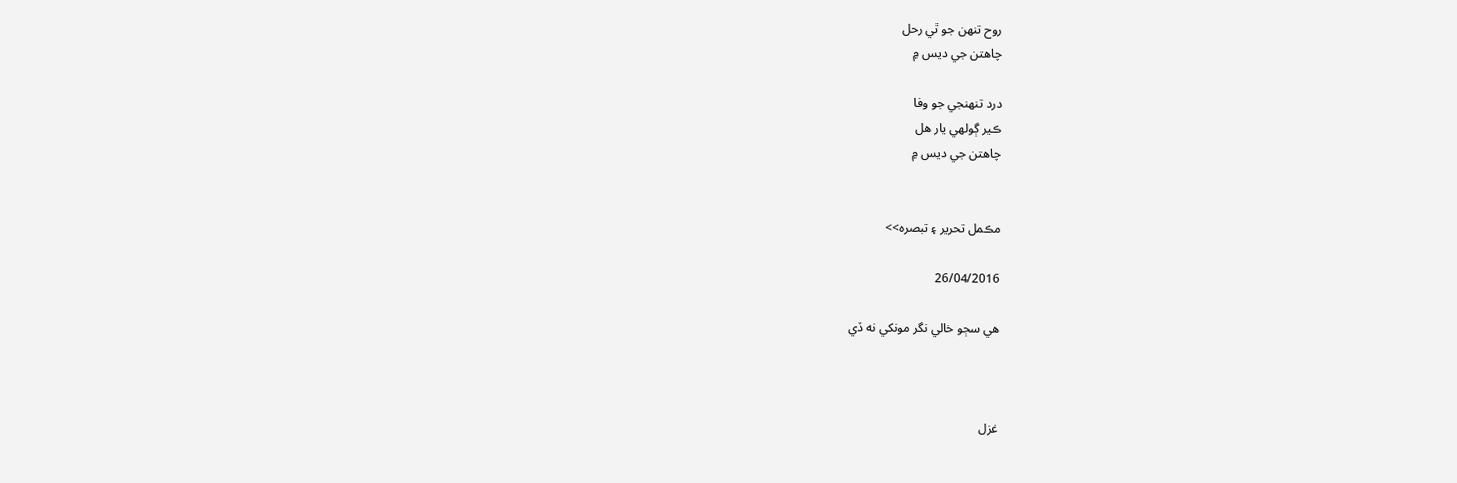روح تنهن جو ٿي رحل
چاهتن جي ديس ۾

درد تنهنجي جو وفا
ڪير ڳولهي يار هل
چاهتن جي ديس ۾


مڪمل تحرير ۽ تبصره>>

26/04/2016

هي سڄو خالي نگر مونکي نه ڏي



غزل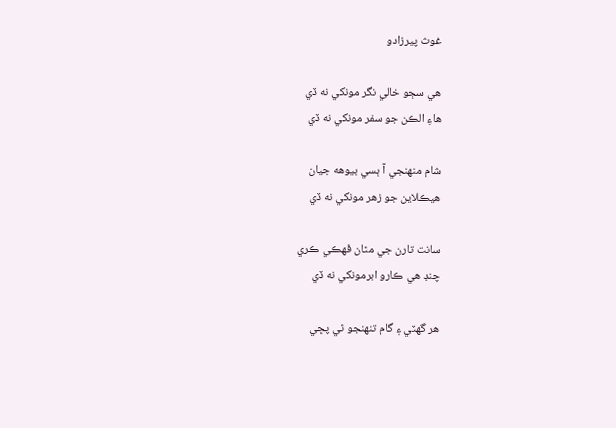غوث پيرزادو

هي سڄو خالي نگر مونکي نه ڏي
هاءِ الڪن جو سفر مونکي نه ڏي

شام منهنجي آ ٻسي بيوهه جيان
هيڪلاين جو زهر مونکي نه ڏي

سانت تارن جي مٿان ڦهڪي ڪري
چنڊ هي ڪارو ابرمونکي نه ڏي

هر گهٽي ۽ گام تنهنجو ٿي پڇي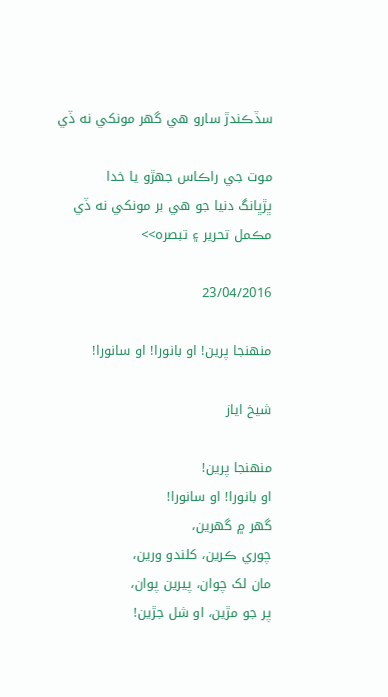سڏڪندڙ سارو هي گهر مونکي نه ڏي

موت جي راڪاس جهڙو يا خدا
ڀڙڀانگ دنيا جو هي بر مونکي نه ڏي
مڪمل تحرير ۽ تبصره>>

23/04/2016

منهنجا پرين! او بانورا! او سانورا!

شيخ اياز

منهنجا پرين!
او بانورا! او سانورا!
گھر ۾ گھرين،
چوري ڪرين، کلندو ورين،
مان لک چوان، پيرين پوان،
پر جو مڙين، او شل جڙين!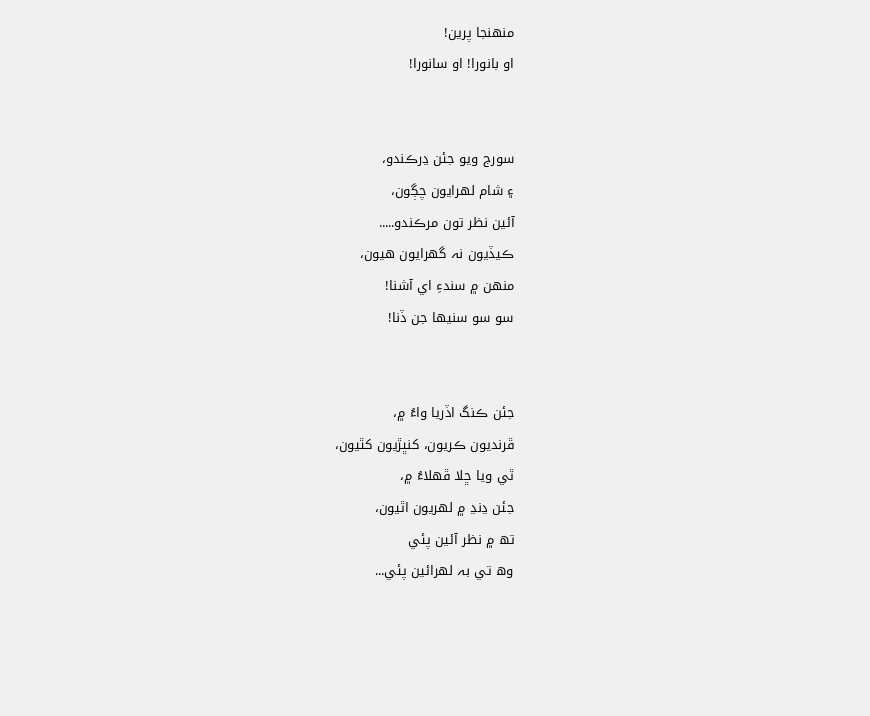منهنجا پرين!
او بانورا! او سانورا!


سورج ويو جئن ڍرڪندو،
۽ شام لهرايون چڳون،
آئين نظر تون مرڪندو.....
ڪيڏيون نہ گھرايون هيون،
منهن ۾ سندءِ اي آشنا!
سو سو سنيها جن ڏنا!


جئن ڪنگ اڏريا واءُ ۾،
ڦرنديون ڪريون، کنڀڙيون کٿيون،
ٿي ويا ڇلا ڦهلاءُ ۾،
جئن ڍنڍ ۾ لهريون اٿيون،
تھ ۾ نظر آئين پئي
وھ تي بہ لهرائين پئي...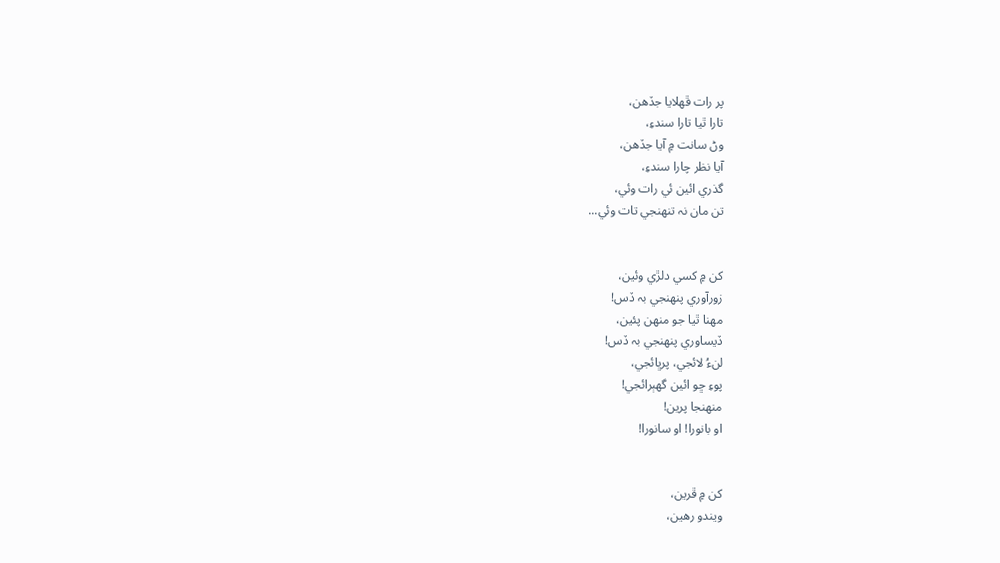پر رات ڦهلايا جڏهن،
تارا ٿيا تارا سندءِ،
وڻ سانت ۾ آيا جڏهن،
آيا نظر چارا سندءِ،
گذري ائين ئي رات وئي،
تن مان نہ تنهنجي تات وئي...


کن ۾ کسي دلڙي وئين،
زورآوري پنهنجي بہ ڏس!
مهنا ٿيا جو منهن پئين،
ڏيساوري پنهنجي بہ ڏس!
لنءُ لائجي، پرڀائجي،
پوءِ ڇو ائين گھٻرائجي!
منهنجا پرين!
او بانورا! او سانورا!


کن ۾ ڦرين،
ويندو رهين،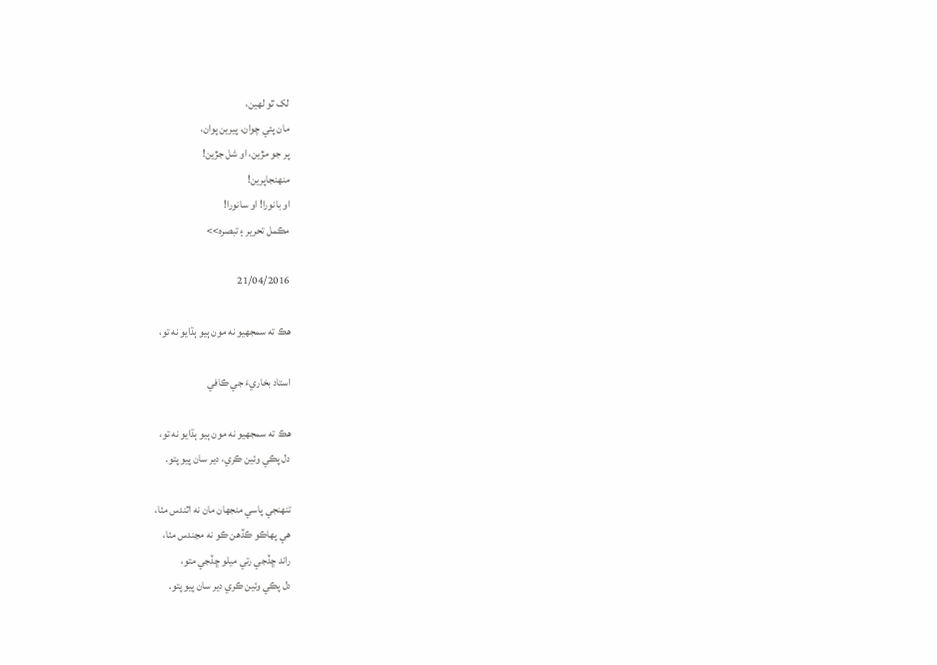لک ٿو لهين،
مان پئي چوان، پيرين پوان،
پر جو مڙين، او شل جڙين!
منهنجاپرين!
او بانورا! او سانورا!
مڪمل تحرير ۽ تبصره>>

21/04/2016

هڪ ته سمجهيو نه مون ٻيو ٻڌايو نه تو،

استاد بخاريءَ جي ڪافي

هڪ ته سمجهيو نه مون ٻيو ٻڌايو نه تو،
دل پڪي وئين ڪري، دير سان پيو پتو.

تنهنجي پاسي منجهان مان نه اٿندس مٺا،
ھي پهاڪو ڪڏھن ڪو نه مڃندس مٺا،
راند ڇڏجي رتي ميلو ڇڏجي متو،
دل پڪي وئين ڪري دير سان پيو پتو.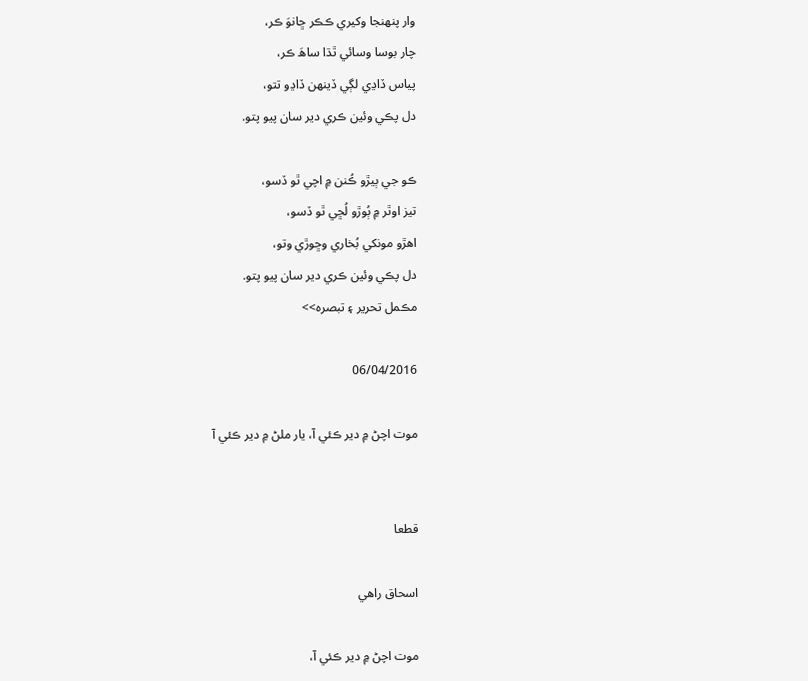وار پنهنجا وکيري ڪڪر ڇانوَ ڪر،
چار بوسا وسائي ٿڌا ساھَ ڪر،
پياس ڏاڍي لڳي ڏينهن ڏاڍو تتو،
دل پڪي وئين ڪري دير سان پيو پتو.

ڪو جي ٻيڙو ڪُنن ۾ اچي ٿو ڏسو،
تيز اوٿر ۾ ٻُوڙو لُڇي ٿو ڏسو،
اھڙو مونکي بُخاري وڇوڙي وتو،
دل پڪي وئين ڪري دير سان پيو پتو.
مڪمل تحرير ۽ تبصره>>

06/04/2016

موت اچڻ ۾ دير ڪئي آ، يار ملڻ ۾ دير ڪئي آ


قطعا

اسحاق راهي

موت اچڻ ۾ دير ڪئي آ،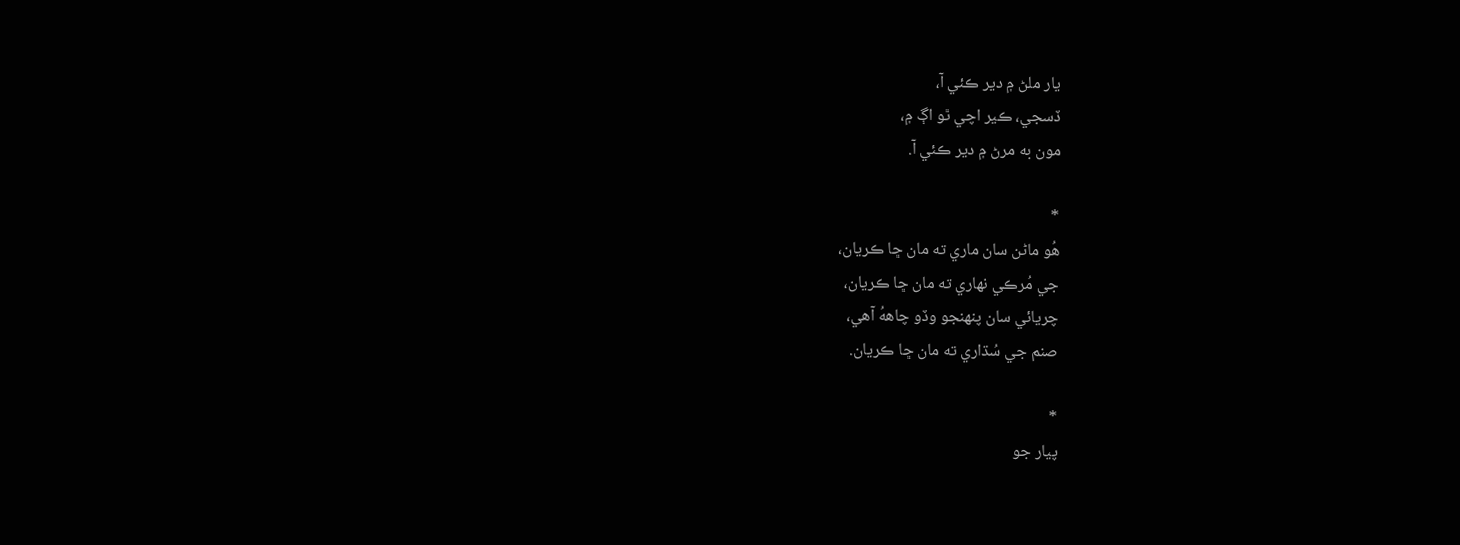يار ملڻ ۾ دير ڪئي آ،
ڏسجي، ڪير اچي ٿو اڳ ۾،
مون به مرڻ ۾ دير ڪئي آ.

*
هُو ماڻن سان ماري ته مان ڇا ڪريان،
جي مُرڪي نهاري ته مان ڇا ڪريان،
چريائي سان پنهنجو وڏو چاههُ آهي،
صنم جي سُڌاري ته مان ڇا ڪريان.

*
پيار جو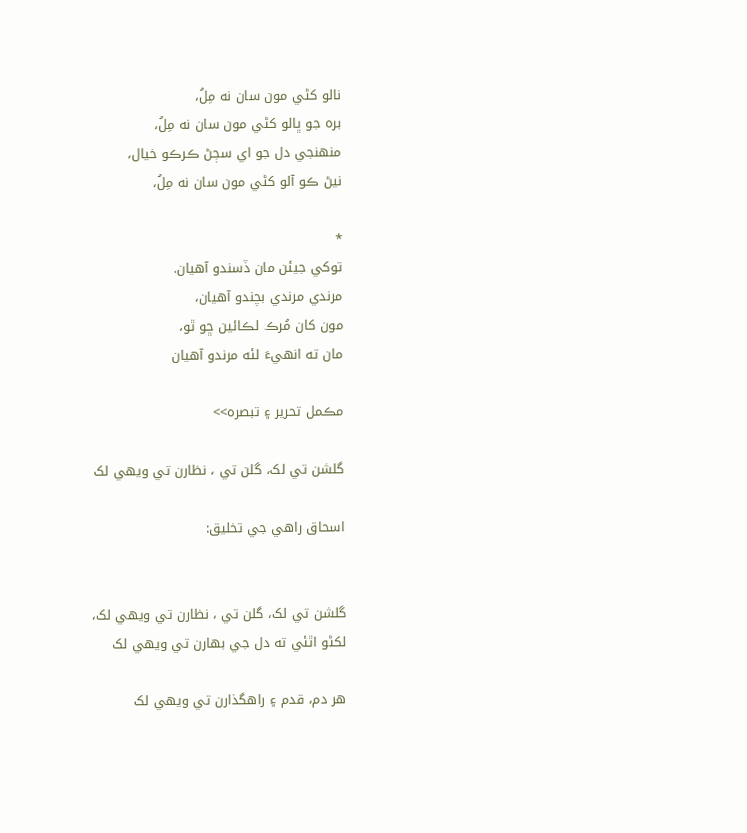نالو کڻي مون سان نه مِلُ،
بره جو ڀالو کڻي مون سان نه مِلُ،
منهنجي دل جو اي سڄڻ ڪرڪو خيال،
نيڻ ڪو آلو کڻي مون سان نه مِلُ،

*
توکي جيئن مان ڏسندو آهيان.
مرندي مرندي بچندو آهيان،
مون کان مُرڪ لڪائين ڇو ٿو،
مان ته انهيءَ لئه مرندو آهيان

مڪمل تحرير ۽ تبصره>>

گلشن تي لک، گلن تي ، نظارن تي ويهي لک

اسحاق راهي جي تخليق:


گلشن تي لک، گلن تي ، نظارن تي ويهي لک،
لکڻو اٿئي ته دل جي بهارن تي ويهي لک

هر دم، قدم ۽ راهگذارن تي ويهي لک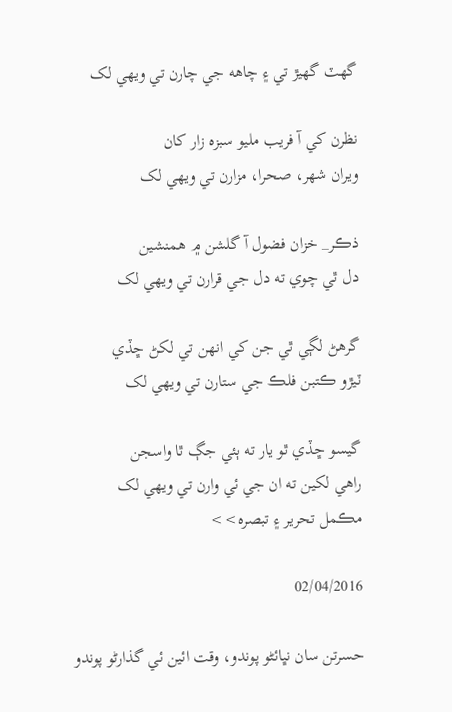گھٽ گھيڙ تي ۽ چاهه جي چارن تي ويهي لک

نظرن کي آ فريب مليو سبزه زار کان
ويران شهر، صحرا، مزارن تي ويهي لک

ذڪر_ خزان فضول آ گلشن ۾ همنشين
دل ٿي چوي ته دل جي قرارن تي ويهي لک

گرهڻ لڳي ٿي جن کي انهن تي لکڻ ڇڏي
ٽيڙو ڪتبن فلڪ جي ستارن تي ويهي لک

گيسو ڇڏي ٿو يار ته ٻئي جڳ ٿا واسجن
راهي لکين ته ان جي ئي وارن تي ويهي لک
مڪمل تحرير ۽ تبصره>>

02/04/2016

حسرتن سان نڀائڻو پوندو، وقت ائين ئي گذارڻو پوندو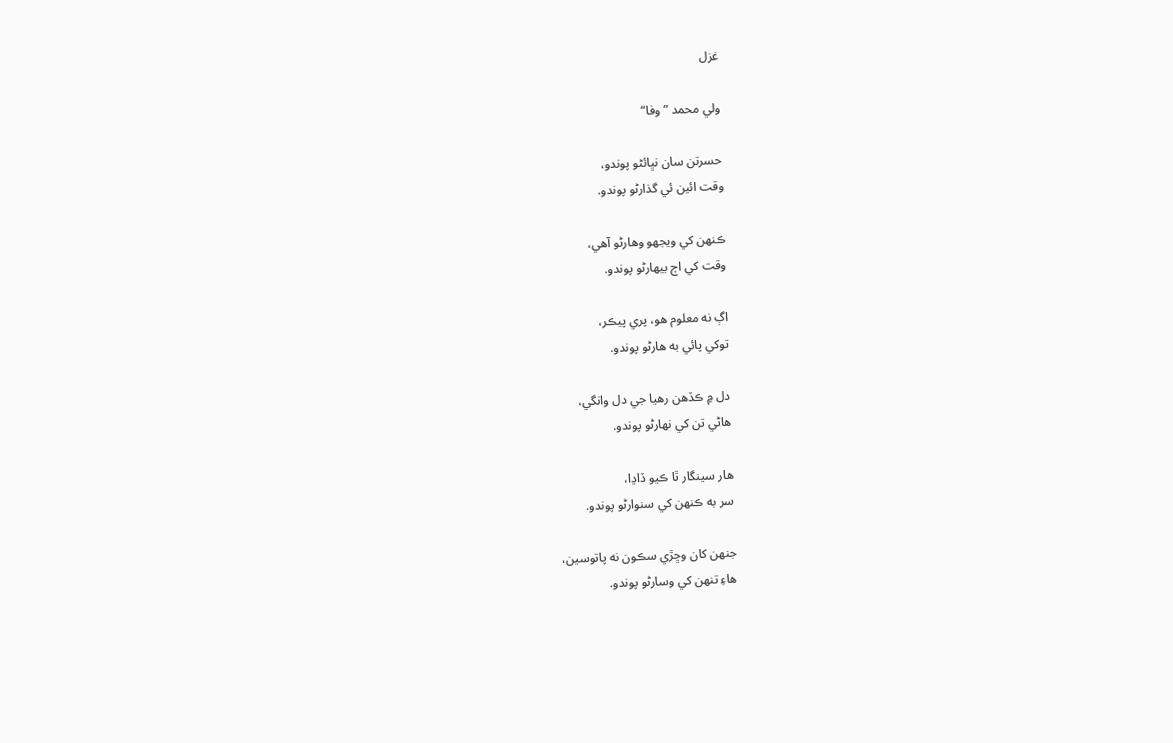غزل

ولي محمد ”وفا“

حسرتن سان نڀائڻو پوندو،
وقت ائين ئي گذارڻو پوندو.

ڪنھن کي ويجھو وھارڻو آھي،
وقت کي اڄ بيھارڻو پوندو.

اڳ نه معلوم ھو، پري پيڪر،
توکي پائي به ھارڻو پوندو.

دل ۾ ڪڏھن رھيا جي دل وانگي،
ھاڻي تن کي نھارڻو پوندو.

ھار سينگار ٿا ڪيو ڏاڍا،
سر به ڪنھن کي سنوارڻو پوندو.

جنھن کان وڇڙي سڪون نه پاتوسين،
ھاءِ تنھن کي وسارڻو پوندو.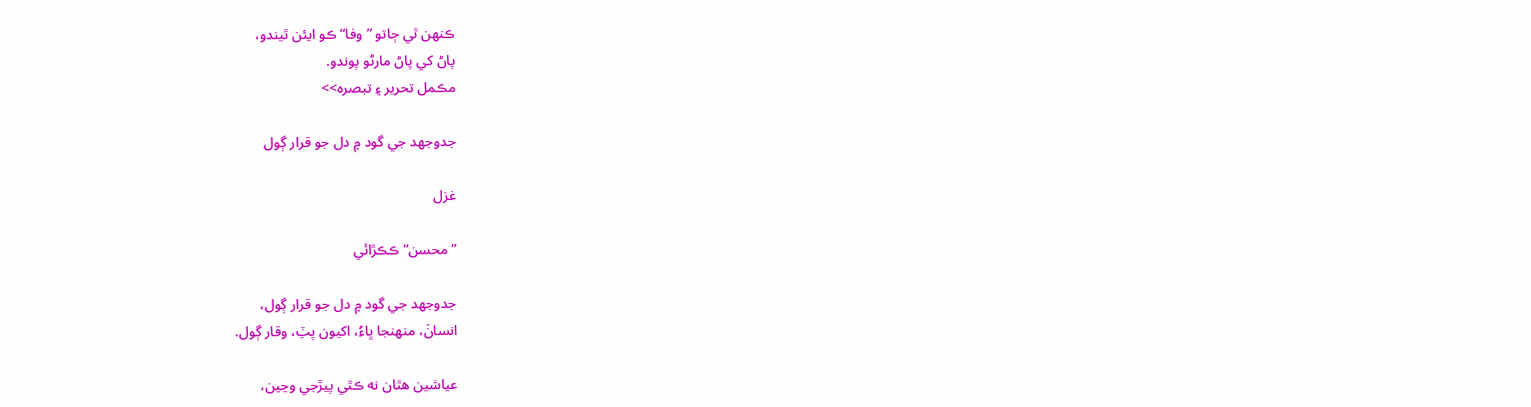ڪنھن ٿي ڄاتو ”وفا“ ڪو ايئن ٿيندو،
پاڻ کي پاڻ مارڻو پوندو.
مڪمل تحرير ۽ تبصره>>

جدوجھد جي گود ۾ دل جو قرار ڳول

غزل

”محسن“ ڪڪڙائي

جدوجھد جي گود ۾ دل جو قرار ڳول،
انسانَ، منھنجا ڀاءُ، اکيون پٽِ، وقار ڳول.

عياشين ھٿان نه ڪٿي پيڙجي وڃين،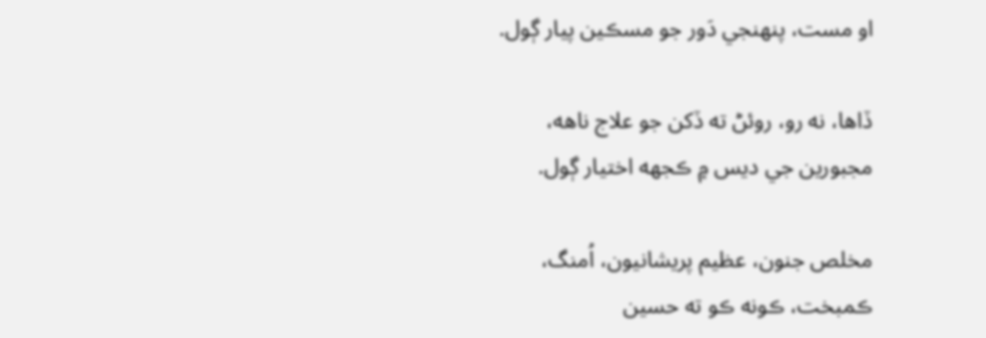او مست، پنھنجي دَور جو مسڪين پيار ڳول.

ڏاھا، نه رو، روئڻ ته ڏکن جو علاج ناھه،
مجبورين جي ديس ۾ ڪجھه اختيار ڳول.

مخلص جنون، عظيم پريشانيون، اُمنگ،
ڪمبخت، ڪونه ڪو ته حسين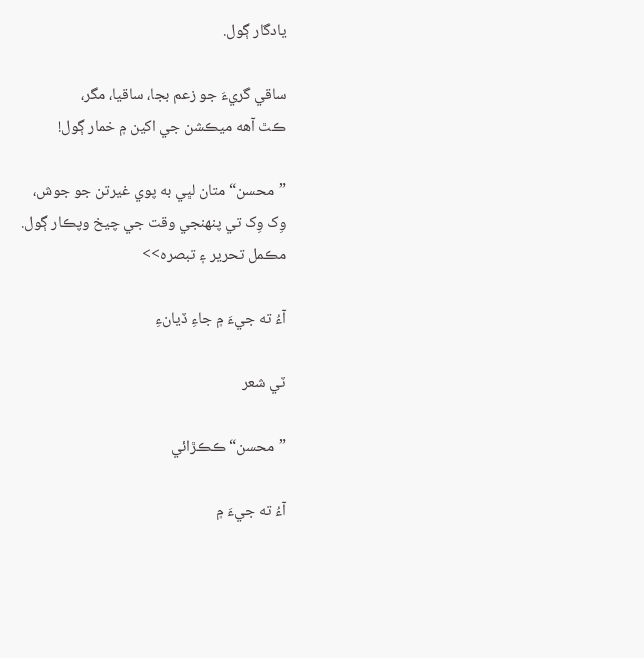يادگار ڳول.

ساقي گريءَ جو زعم بجا، ساقيا، مگر،
ڪٿ آھه ميڪشن جي اکين ۾ خمار ڳول!

”محسن“ متان لڀي به پوي غيرتن جو جوش،
وِک وِک تي پنھنجي وقت جي چيخ وپڪار ڳول.
مڪمل تحرير ۽ تبصره>>

آءُ ته جيءَ ۾ جاءِ ڏيانءِ

ٽي شعر

”محسن“ ڪڪڙائي

آءُ ته جيءَ ۾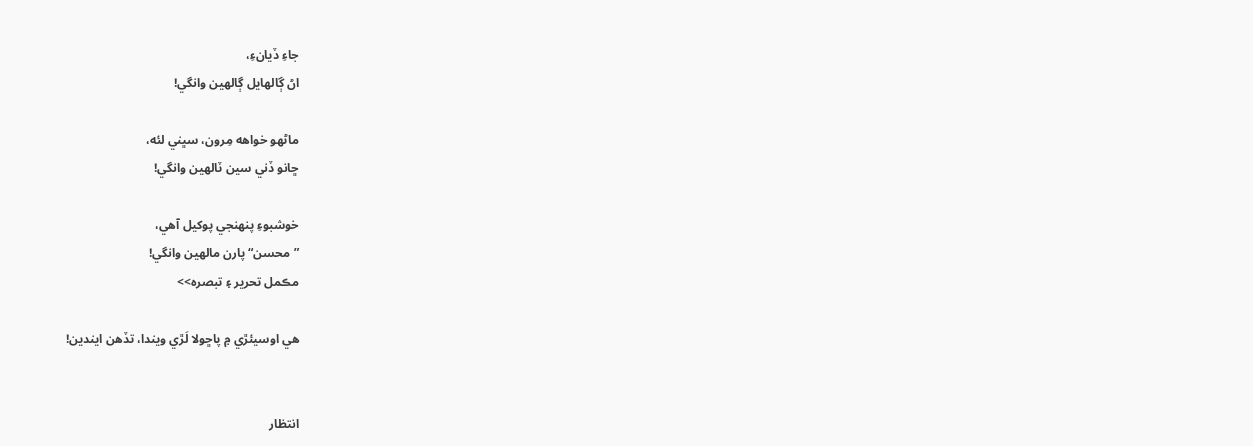جاءِ ڏيانءِ،
اڻ ڳالھايل ڳالھين وانگي!

ماڻھو خواھه مِرون، سڀني لئه،
ڇانو ڏني سين ٽالھين وانگي!

خوشبوءِ پنھنجي پوکيل آھي،
”محسن“ پارن مالھين وانگي!
مڪمل تحرير ۽ تبصره>>

ھي اوسيئڙي ۾ پاڇولا لَڙي ويندا، تڏھن ايندين!


انتظار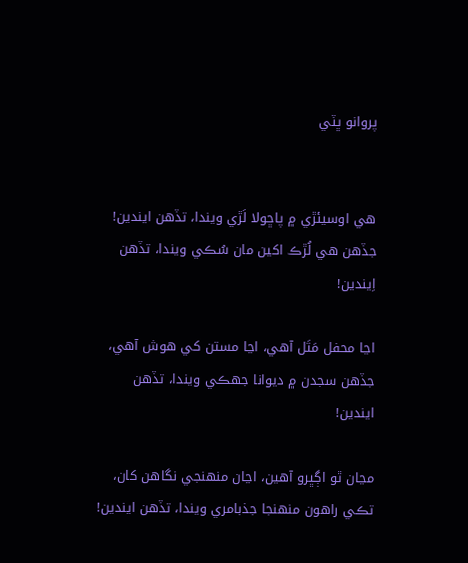پروانو ڀٽي


ھي اوسيئڙي ۾ پاڇولا لَڙي ويندا، تڏھن ايندين!
جڏھن ھي لُڙڪ اکين مان سُڪي ويندا، تڏھن اِيندين!

اڃا محفل مَتَل آھي، اڃا مستن کي ھوش آھي،
جڏھن سجدن ۾ ديوانا جھڪي ويندا، تڏھن ايندين!

مڃان ٿو اڳڀرو آھين، اڃان منھنجي نگاھن کان،
تڪي راھون منھنجا جذبامري ويندا، تڏھن ايندين!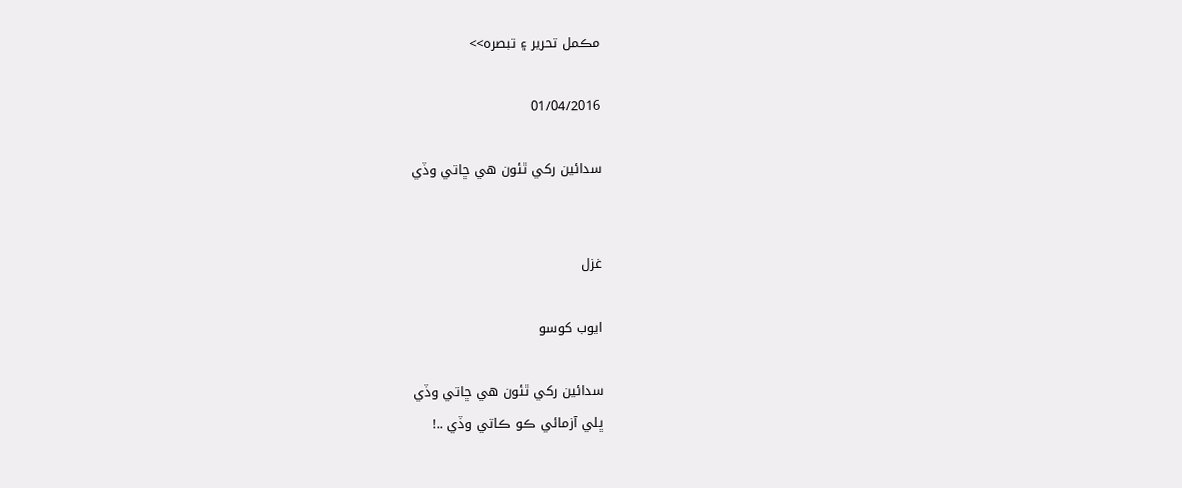مڪمل تحرير ۽ تبصره>>

01/04/2016

سدائين رکي ٿئون هي ڇاتي وڏي


غزل

ايوب کوسو

سدائين رکي ٿئون هي ڇاتي وڏي
ڀلي آزمائي ڪو ڪاتي وڏي ..!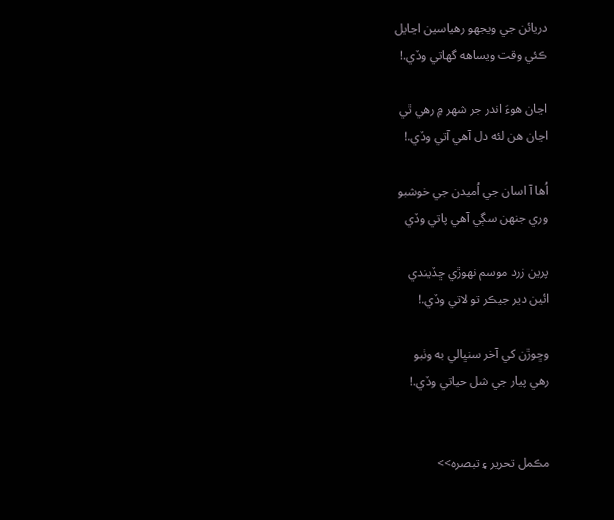دريائن جي ويجهو رهياسين اڃايل
ڪئي وقت ويساهه گهاتي وڏي.!

اڃان هوءَ اندر جر شهر ۾ رهي ٿي
اڃان هن لئه دل آهي آتي وڏي.!

اُها آ اسان جي اُميدن جي خوشبو
وري جنهن سڳي آهي پاتي وڏي

پرين زرد موسم نهوڙي ڇڏيندي
ائين دير جيڪر تو لاتي وڏي.!

وڇوڙن کي آخر سنڀالي به وٺبو
رهي پيار جي شل حياتي وڏي.!


مڪمل تحرير ۽ تبصره>>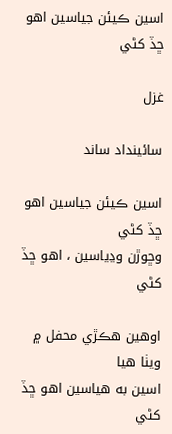اسين ڪيئن جياسين اهو ڇڏ کڻي

غزل

سائينداد ساند

اسين ڪيئن جياسين اهو ڇڏ کڻي
وڇوڙن وڍياسين ، اهو ڇڏ کڻي

اوهين هڪڙي محفل ۾ ويٺا هيا
اسين به هياسين اهو ڇڏ کڻي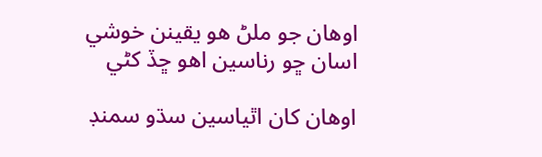اوهان جو ملڻ هو يقينن خوشي
اسان ڇو رناسين اهو ڇڏ کڻي

اوهان کان اٿياسين سڌو سمنڊ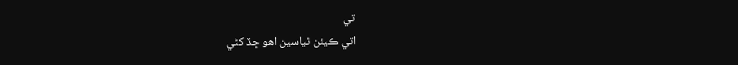تي
اتي ڪيئن ٿياسين اهو ڇڏ کڻي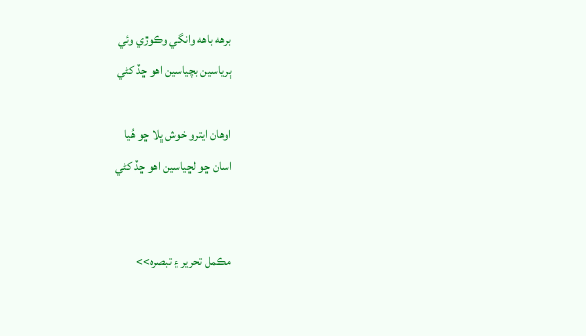برهه باهه وانگي وڪوڙي وئي
ٻرياسين بچياسين اهو ڇڏ کڻي

اوهان ايترو خوش ڀلا ڇو هُيا
اسان ڇو لڇياسين اهو ڇڏ کڻي


مڪمل تحرير ۽ تبصره>>